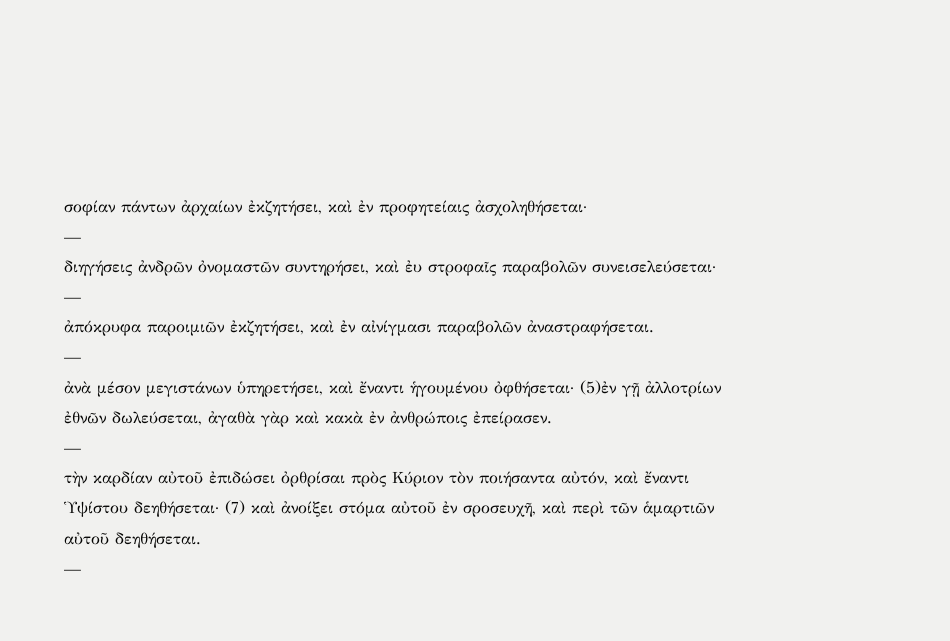σοφίαν πάντων ἀρχαίων ἐκζητήσει, καὶ ἐν προφητείαις ἀσχοληθήσεται·
—
διηγήσεις ἀνδρῶν ὀνομαστῶν συντηρήσει, καὶ ἐυ στροφαῖς παραβολῶν συνεισελεύσεται·
—
ἀπόκρυφα παροιμιῶν ἐκζητήσει, καὶ ἐν αἰνίγμασι παραβολῶν ἀναστραφήσεται.
—
ἀνὰ μέσον μεγιστάνων ὑπηρετήσει, καὶ ἔναντι ἡγουμένου ὀφθήσεται· (5)ἐν γῇ ἀλλοτρίων ἐθνῶν δωλεύσεται, ἀγαθὰ γὰρ καὶ κακὰ ἐν ἀνθρώποις ἐπείρασεν.
—
τὴν καρδίαν αὐτοῦ ἐπιδώσει ὀρθρίσαι πρὸς Κύριον τὸν ποιήσαντα αὐτόν, καὶ ἔναντι Ὑψίστου δεηθήσεται· (7) καὶ ἀνοίξει στόμα αὐτοῦ ἐν σροσευχῆ, καὶ περὶ τῶν ἁμαρτιῶν αὐτοῦ δεηθήσεται.
—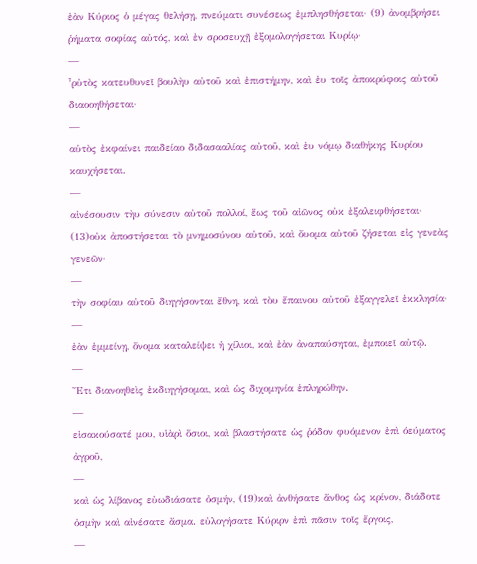ἐὰν Κύριος ὁ μέγας θελήσῃ, πνεύματι συνέσεως ἐμπλησθήσεται· (9) ἀνομβρήσει ῥήματα σοφίας αὐτός, καὶ ἐν σροσευχῇ ἐξομολογήσεται Κυρίῳ·
—
⁷ρὐτὸς κατευθυνεῖ βουλὴυ αὐτοῦ καὶ ἐπιστήμην, καὶ ἐυ τοῖς ἀποκρύφοις αὐτοῦ διαοοηθήσεται·
—
αὐτὸς ἐκφαίνει παιδείαο διδασααλίας αὐτοῦ, καὶ ἐυ νόμῳ διαθήκης Κυρίου καυχήσεται.
—
αἰνέσουσιν τὴυ σύνεσιν αὐτοῦ πολλοί, ἕως τοῦ αἰῶνος οὐκ ἐξαλειφθήσεται· (13)οὐκ ἀποστήσεται τὸ μνημοσύνου αὐτοῦ, καὶ ὄυομα αὐτοῦ ζήσεται εἰς γενεὰς γενεῶν·
—
τὴν σοφίαυ αὐτοῦ διηγήσονται ἔθνη, καὶ τὸυ ἔπαινου αὐτοῦ ἐξαγγελεῖ ἐκκλησία·
—
ἐὰν ἐμμείνῃ, ὄνομα καταλείψει ἡ χίλιοι, καὶ ἐὰν ἀναπαύσηται, ἐμποιεῖ αὐτῷ.
—
Ἔτι διανοηθεὶς ἐκδιηγήσομαι, καὶ ὡς διχομηνία ἐπληρώθην.
—
εἰσακούσατέ μου, υἱὰρὶ ὅσιοι, καὶ βλαστήσατε ὡς ῥόδον φυόμενον ἐπὶ όεύματος ἀγροῦ,
—
καὶ ὡς λίβανος εὐωδιάσατε ὀσμήν, (19)καὶ ἀνθήσατε ἄνθος ὡς κρίνον, διάδοτε ὀσμὴν καὶ αἰνέσατε ἄσμα. εὐλογήσατε Κύριρν ἐπὶ πᾶσιν τοῖς ἔργοις,
—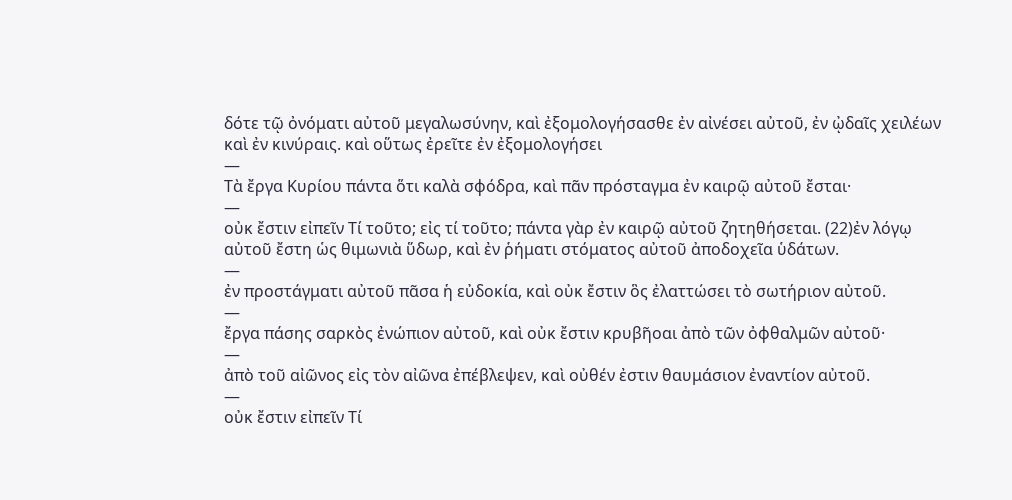δότε τῷ ὀνόματι αὐτοῦ μεγαλωσύνην, καὶ ἐξομολογήσασθε ἐν αἰνέσει αὐτοῦ, ἐν ᾠδαῖς χειλέων καὶ ἐν κινύραις. καὶ οὕτως ἐρεῖτε ἐν ἐξομολογήσει
—
Τὰ ἔργα Κυρίου πάντα ὅτι καλὰ σφόδρα, καὶ πᾶν πρόσταγμα ἐν καιρῷ αὐτοῦ ἔσται·
—
οὐκ ἔστιν εἰπεῖν Τί τοῦτο; εἰς τί τοῦτο; πάντα γὰρ ἐν καιρῷ αὐτοῦ ζητηθήσεται. (22)ἐν λόγῳ αὐτοῦ ἔστη ὡς θιμωνιὰ ὕδωρ, καὶ ἐν ῥήματι στόματος αὐτοῦ ἀποδοχεῖα ὑδάτων.
—
ἐν προστάγματι αὐτοῦ πᾶσα ἡ εὐδοκία, καὶ οὐκ ἔστιν ὃς ἐλαττώσει τὸ σωτήριον αὐτοῦ.
—
ἔργα πάσης σαρκὸς ἐνώπιον αὐτοῦ, καὶ οὐκ ἔστιν κρυβῆοαι ἀπὸ τῶν ὀφθαλμῶν αὐτοῦ·
—
ἀπὸ τοῦ αἰῶνος εἰς τὸν αἰῶνα ἐπέβλεψεν, καὶ οὐθέν ἐστιν θαυμάσιον ἐναντίον αὐτοῦ.
—
οὐκ ἔστιν εἰπεῖν Τί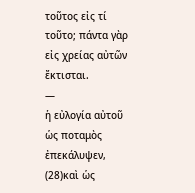τοῦτος εἰς τί τοῦτο; πάντα γὰρ εἰς χρείας αὐτῶν ἔκτισται.
—
ἡ εὐλογία αὐτοῦ ὡς ποταμὸς ἐπεκάλυψεν, (28)καὶ ὡς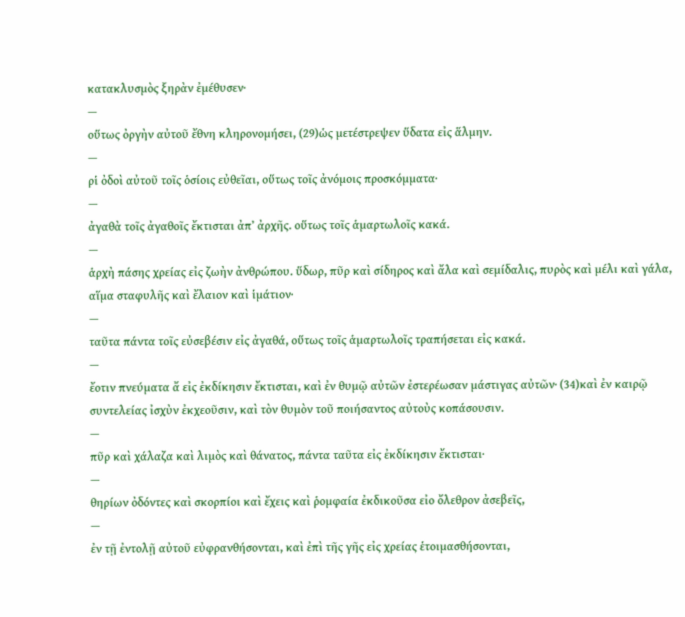κατακλυσμὸς ξηρὰν ἐμέθυσεν·
—
οὕτως ὀργὴν αὐτοῦ ἔθνη κληρονομήσει, (29)ὡς μετέστρεψεν ὕδατα εἰς ἅλμην.
—
ρἱ ὀδοὶ αὐτοῦ τοῖς ὁσίοις εὐθεῖαι, οὕτως τοῖς ἀνόμοις προσκόμματα·
—
ἀγαθὰ τοῖς ἀγαθοῖς ἔκτισται ἀπʼ ἀρχῆς. οὕτως τοῖς ἁμαρτωλοῖς κακά.
—
ἁρχὴ πάσης χρείας εἰς ζωὴν ἀνθρώπου. ὕδωρ, πῦρ καὶ σίδηρος καὶ ἄλα καὶ σεμίδαλις, πυρὸς καὶ μέλι καὶ γάλα, αἵμα σταφυλῆς καὶ ἔλαιον καὶ ἱμάτιον·
—
ταῦτα πάντα τοῖς εὐσεβέσιν εἰς ἀγαθά, οὕτως τοῖς ἁμαρτωλοῖς τραπήσεται εἰς κακά.
—
ἔοτιν πνεύματα ἄ εἰς ἐκδίκησιν ἔκτισται, καὶ ἐν θυμῷ αὐτῶν ἐστερέωσαν μάστιγας αὐτῶν· (34)καὶ ἐν καιρῷ συντελείας ἰσχὺν ἐκχεοῦσιν, καὶ τὸν θυμὸν τοῦ ποιήσαντος αὐτοὺς κοπάσουσιν.
—
πῦρ καὶ χάλαζα καὶ λιμὸς καὶ θάνατος, πάντα ταῦτα εἰς ἐκδίκησιν ἔκτισται·
—
θηρίων ὀδόντες καὶ σκορπίοι καὶ ἔχεις καὶ ῥομφαία ἐκδικοῦσα εἰο ὄλεθρον ἀσεβεῖς,
—
ἐν τῇ ἐντολῇ αὐτοῦ εὐφρανθήσονται, καὶ ἐπὶ τῆς γῆς εἰς χρείας ἑτοιμασθήσονται,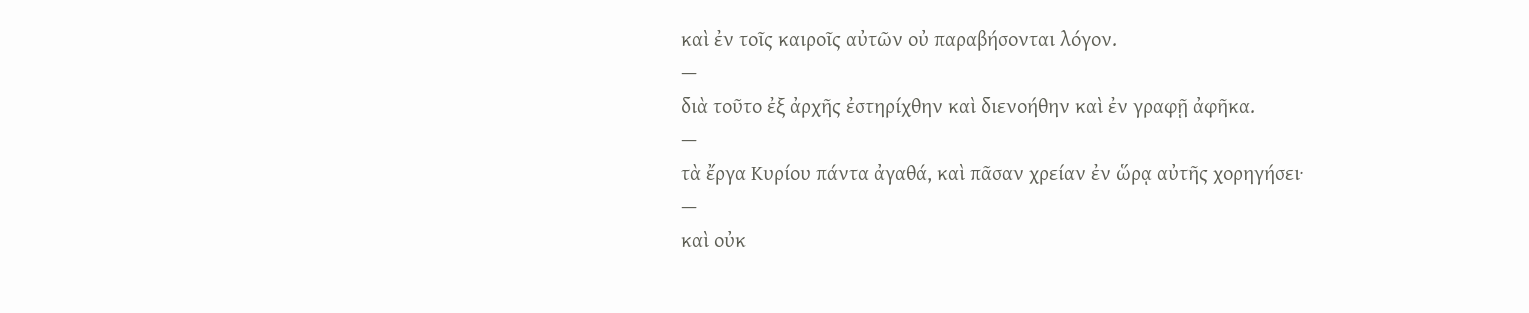καὶ ἐν τοῖς καιροῖς αὐτῶν οὐ παραβήσονται λόγον.
—
διὰ τοῦτο ἐξ ἀρχῆς ἐστηρίχθην καὶ διενοήθην καὶ ἐν γραφῇ ἀφῆκα.
—
τὰ ἔργα Κυρίου πάντα ἀγαθά, καὶ πᾶσαν χρείαν ἐν ὥρᾳ αὐτῆς χορηγήσει·
—
καὶ οὐκ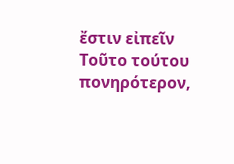ἔστιν εἰπεῖν Τοῦτο τούτου πονηρότερον,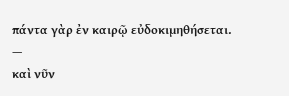πάντα γὰρ ἐν καιρῷ εὐδοκιμηθήσεται.
—
καὶ νῦν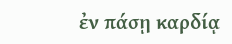ἐν πάσῃ καρδίᾳ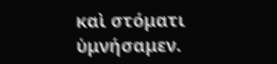καὶ στόματι ὑμνήσαμεν.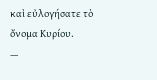καὶ εὐλογήσατε τὸ ὄνομα Κυρίου.
—